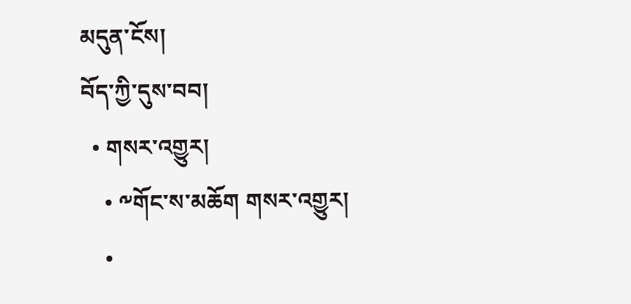མདུན་ངོས།
བོད་ཀྱི་དུས་བབ།
  • གསར་འགྱུར།
    • ༸གོང་ས་མཆོག གསར་འགྱུར།
    •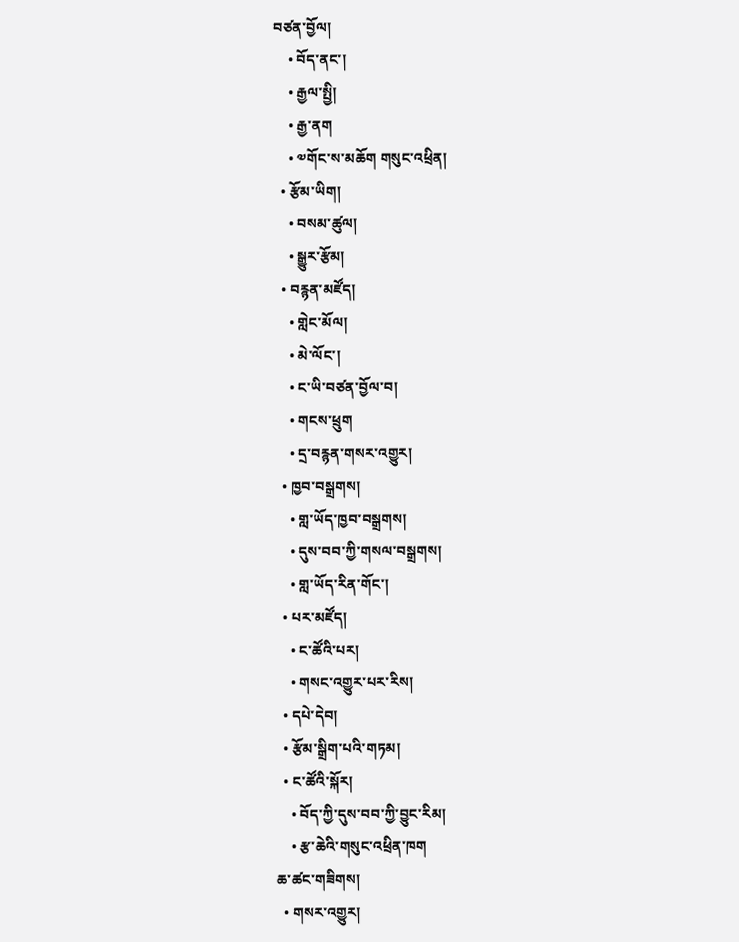བཙན་བྱོལ།
    • བོད་ནང་།
    • རྒྱལ་སྤྱི།
    • རྒྱ་ནག
    • ༧གོང་ས་མཆོག གསུང་འཕྲིན།
  • རྩོམ་ཡིག།
    • བསམ་ཚུལ།
    • སྒྱུར་རྩོམ།
  • བརྙན་མཛོད།
    • གླེང་མོལ།
    • མེ་ལོང་།
    • ང་ཡི་བཙན་བྱོལ་བ།
    • གངས་ཕྲུག
    • དྲ་བརྙན་གསར་འགྱུར།
  • ཁྱབ་བསྒྲགས།
    • གླ་ཡོད་ཁྱབ་བསྒྲགས།
    • དུས་བབ་ཀྱི་གསལ་བསྒྲགས།
    • གླ་ཡོད་རིན་གོང་།
  • པར་མཛོད།
    • ང་ཚོའི་པར།
    • གསང་འགྱུར་པར་རིས།
  • དཔེ་དེབ།
  • རྩོམ་སྒྲིག་པའི་གཏམ།
  • ང་ཚོའི་སྐོར།
    • བོད་ཀྱི་དུས་བབ་ཀྱི་བྱུང་རིམ།
    • རྩ་ཆེའི་གསུང་འཕྲིན་ཁག
ཆ་ཚང་གཟིགས།
  • གསར་འགྱུར།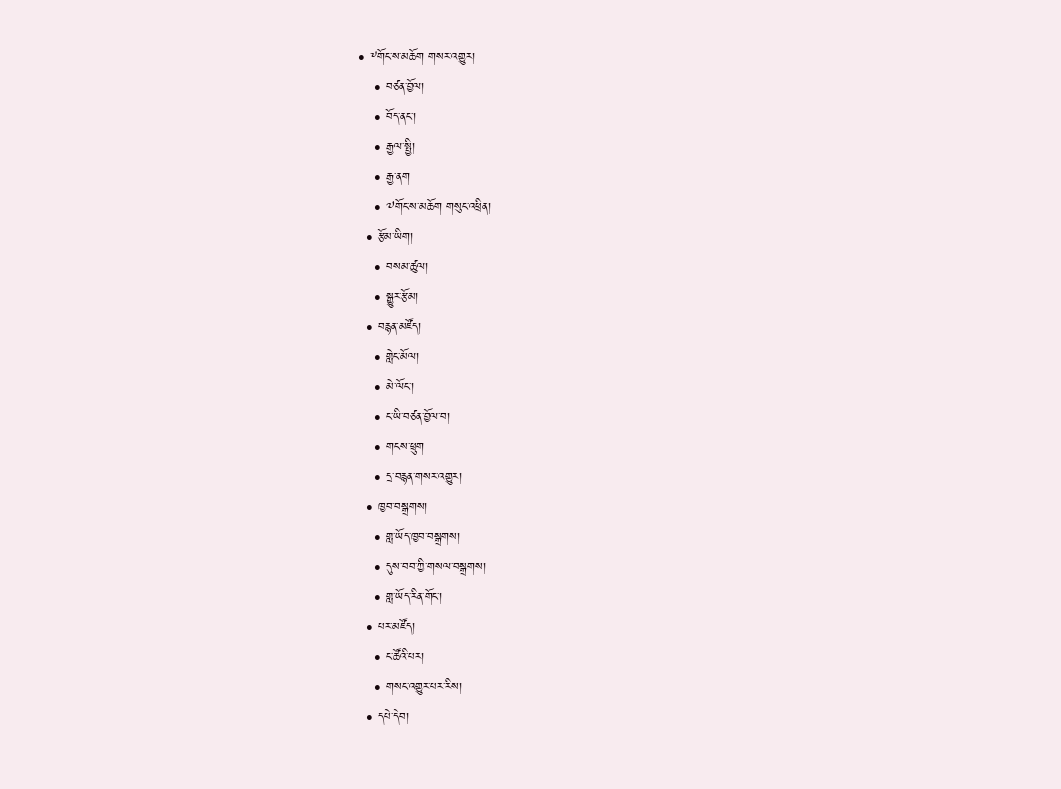• ༸གོང་ས་མཆོག གསར་འགྱུར།
    • བཙན་བྱོལ།
    • བོད་ནང་།
    • རྒྱལ་སྤྱི།
    • རྒྱ་ནག
    • ༧གོང་ས་མཆོག གསུང་འཕྲིན།
  • རྩོམ་ཡིག།
    • བསམ་ཚུལ།
    • སྒྱུར་རྩོམ།
  • བརྙན་མཛོད།
    • གླེང་མོལ།
    • མེ་ལོང་།
    • ང་ཡི་བཙན་བྱོལ་བ།
    • གངས་ཕྲུག
    • དྲ་བརྙན་གསར་འགྱུར།
  • ཁྱབ་བསྒྲགས།
    • གླ་ཡོད་ཁྱབ་བསྒྲགས།
    • དུས་བབ་ཀྱི་གསལ་བསྒྲགས།
    • གླ་ཡོད་རིན་གོང་།
  • པར་མཛོད།
    • ང་ཚོའི་པར།
    • གསང་འགྱུར་པར་རིས།
  • དཔེ་དེབ།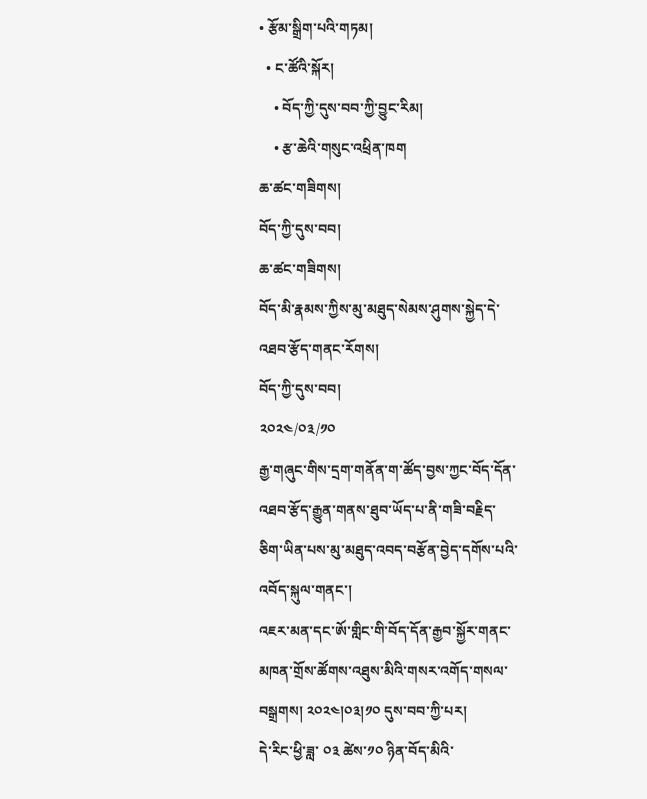• རྩོམ་སྒྲིག་པའི་གཏམ།
  • ང་ཚོའི་སྐོར།
    • བོད་ཀྱི་དུས་བབ་ཀྱི་བྱུང་རིམ།
    • རྩ་ཆེའི་གསུང་འཕྲིན་ཁག
ཆ་ཚང་གཟིགས།
བོད་ཀྱི་དུས་བབ།
ཆ་ཚང་གཟིགས།
བོད་མི་རྣམས་ཀྱིས་མུ་མཐུད་སེམས་ཤུགས་སྐྱེད་དེ་འཐབ་རྩོད་གནང་རོགས།
བོད་ཀྱི་དུས་བབ།
༢༠༢༤/༠༣/༡༠
རྒྱ་གཞུང་གིས་དྲག་གནོན་ག་ཚོད་བྱས་ཀྱང་བོད་དོན་འཐབ་རྩོད་རྒྱུན་གནས་ཐུབ་ཡོད་པ་ནི་གཟི་བརྗིད་ཅིག་ཡིན་པས་མུ་མཐུད་འབད་བརྩོན་བྱེད་དགོས་པའི་འབོད་སྐུལ་གནང་།
འཇར་མན་དང་ཨོ་གླིང་གི་བོད་དོན་རྒྱབ་སྐྱོར་གནང་མཁན་གྲོས་ཚོགས་འཐུས་མིའི་གསར་འགོད་གསལ་བསྒྲགས། ༢༠༢༤།༠༣།༡༠ དུས་བབ་ཀྱི་པར།
དེ་རིང་ཕྱི་ཟླ་ ༠༣ ཚེས་༡༠ ཉིན་བོད་མིའི་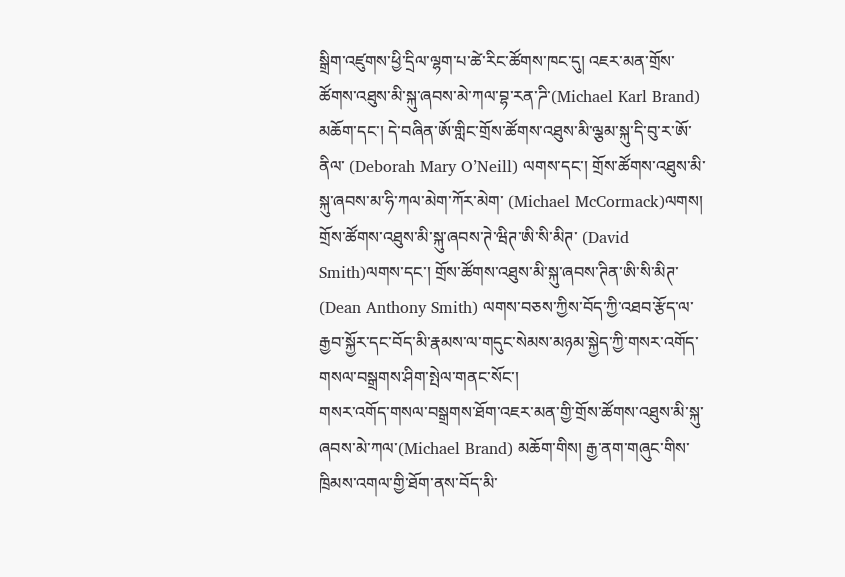སྒྲིག་འཛུགས་ཕྱི་དྲིལ་ལྷག་པ་ཚེ་རིང་ཚོགས་ཁང་དུ། འཇར་མན་གྲོས་ཚོགས་འཐུས་མི་སྐུ་ཞབས་མེ་ཀལ་བྷ་རན་ཌི་(Michael Karl Brand) མཆོག་དང་། དེ་བཞིན་ཨོ་གླིང་གྲོས་ཚོགས་འཐུས་མི་ལྕམ་སྐུ་དི་བུ་ར་ཨོ་ནིལ་ (Deborah Mary O’Neill) ལགས་དང་། གྲོས་ཚོགས་འཐུས་མི་སྐུ་ཞབས་མ་ཧི་ཀལ་མེག་ཀོར་མེག་ (Michael McCormack)ལགས། གྲོས་ཚོགས་འཐུས་མི་སྐུ་ཞབས་ཊེ་ཝིཊ་ཨི་སི་མིཊ་ (David Smith)ལགས་དང་། གྲོས་ཚོགས་འཐུས་མི་སྐུ་ཞབས་ཊིན་ཨི་སི་མིཊ་ (Dean Anthony Smith) ལགས་བཅས་ཀྱིས་བོད་ཀྱི་འཐབ་རྩོད་ལ་རྒྱབ་སྐྱོར་དང་བོད་མི་རྣམས་ལ་གདུང་སེམས་མཉམ་སྐྱེད་ཀྱི་གསར་འགོད་གསལ་བསྒྲགས་ཤིག་སྤེལ་གནང་སོང་།
གསར་འགོད་གསལ་བསྒྲགས་ཐོག་འཇར་མན་གྱི་གྲོས་ཚོགས་འཐུས་མི་སྐུ་ཞབས་མེ་ཀལ་(Michael Brand) མཆོག་གིས། རྒྱ་ནག་གཞུང་གིས་ཁྲིམས་འགལ་གྱི་ཐོག་ནས་བོད་མི་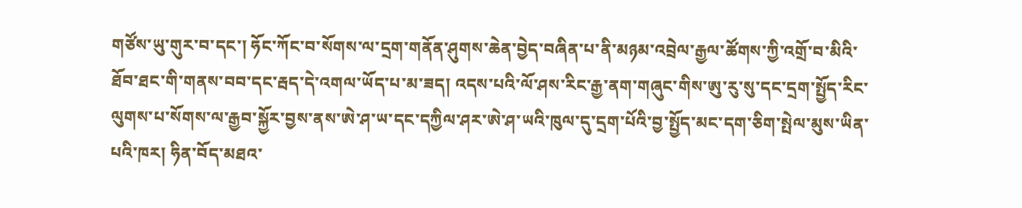གཙོས་ཡུ་གུར་བ་དང་། ཧོང་ཀོང་བ་སོགས་ལ་དྲག་གནོན་ཤུགས་ཆེན་བྱེད་བཞིན་པ་ནི་མཉམ་འབྲེལ་རྒྱལ་ཚོགས་ཀྱི་འགྲོ་བ་མིའི་ཐོབ་ཐང་གི་གནས་བབ་དང་རྦད་དེ་འགལ་ཡོད་པ་མ་ཟད། འདས་པའི་ལོ་ཤས་རིང་རྒྱ་ནག་གཞུང་གིས་ཨུ་རུ་སུ་དང་དྲག་སྤྱོད་རིང་ལུགས་པ་སོགས་ལ་རྒྱབ་སྐྱོར་བྱས་ནས་ཨེ་ཤ་ཡ་དང་དཀྱིལ་ཤར་ཨེ་ཤ་ཡའི་ཁུལ་དུ་དྲག་པོའི་བྱ་སྤྱོད་མང་དག་ཅིག་སྤེལ་མུས་ཡིན་པའི་ཁར། ཧིན་བོད་མཐའ་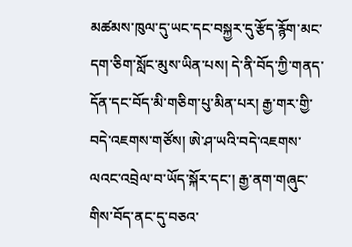མཚམས་ཁུལ་དུ་ཡང་དང་བསྐྱར་དུ་རྩོད་རྙོག་མང་དག་ཅིག་སློང་མུས་ཡིན་པས། དེ་ནི་བོད་ཀྱི་གནད་དོན་དང་བོད་མི་གཅིག་པུ་མིན་པར། རྒྱ་གར་གྱི་བདེ་འཇགས་གཙོས། ཨེ་ཤ་ཡའི་བདེ་འཇགས་ལའང་འབྲེལ་བ་ཡོད་སྐོར་དང་། རྒྱ་ནག་གཞུང་གིས་བོད་ནང་དུ་བཅའ་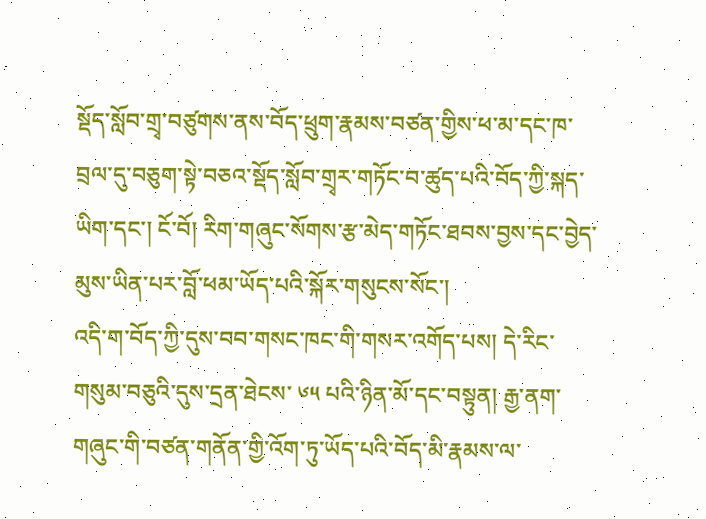སྡོད་སློབ་གྲྭ་བཙུགས་ནས་བོད་ཕྲུག་རྣམས་བཙན་གྱིས་ཕ་མ་དང་ཁ་བྲལ་དུ་བཅུག་སྟེ་བཅའ་སྡོད་སློབ་གྲྭར་གཏོང་བ་ཚུད་པའི་བོད་ཀྱི་སྐད་ཡིག་དང་། ངོ་བོ། རིག་གཞུང་སོགས་རྩ་མེད་གཏོང་ཐབས་བྱས་དང་བྱེད་མུས་ཡིན་པར་བློ་ཕམ་ཡོད་པའི་སྐོར་གསུངས་སོང་།
འདི་ག་བོད་ཀྱི་དུས་བབ་གསང་ཁང་གི་གསར་འགོད་པས། དེ་རིང་གསུམ་བཅུའི་དུས་དྲན་ཐེངས་ ༦༥ པའི་ཉིན་མོ་དང་བསྟུན། རྒྱ་ནག་གཞུང་གི་བཙན་གནོན་གྱི་འོག་ཏུ་ཡོད་པའི་བོད་མི་རྣམས་ལ་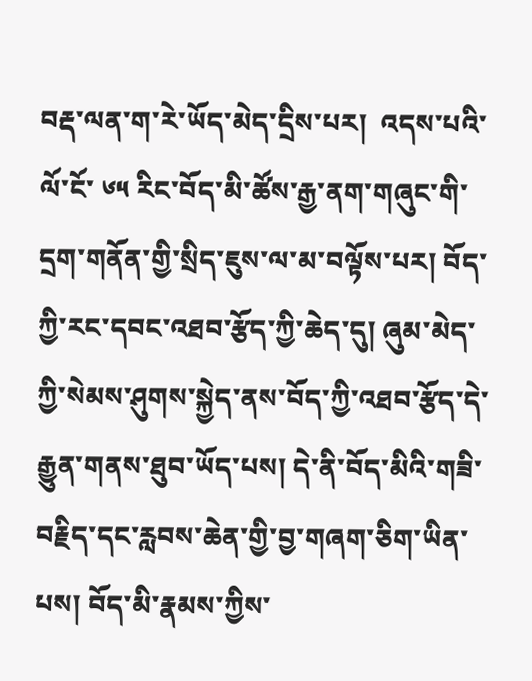བརྡ་ལན་ག་རེ་ཡོད་མེད་དྲིས་པར།  འདས་པའི་ལོ་ངོ་ ༦༥ རིང་བོད་མི་ཚོས་རྒྱ་ནག་གཞུང་གི་དྲག་གནོན་གྱི་སྲིད་ཇུས་ལ་མ་བལྟོས་པར། བོད་ཀྱི་རང་དབང་འཐབ་རྩོད་ཀྱི་ཆེད་དུ། ཞུམ་མེད་ཀྱི་སེམས་ཤུགས་སྐྱེད་ནས་བོད་ཀྱི་འཐབ་རྩོད་དེ་རྒྱུན་གནས་ཐུབ་ཡོད་པས། དེ་ནི་བོད་མིའི་གཟི་བརྗིད་དང་རླབས་ཆེན་གྱི་བྱ་གཞག་ཅིག་ཡིན་པས། བོད་མི་རྣམས་ཀྱིས་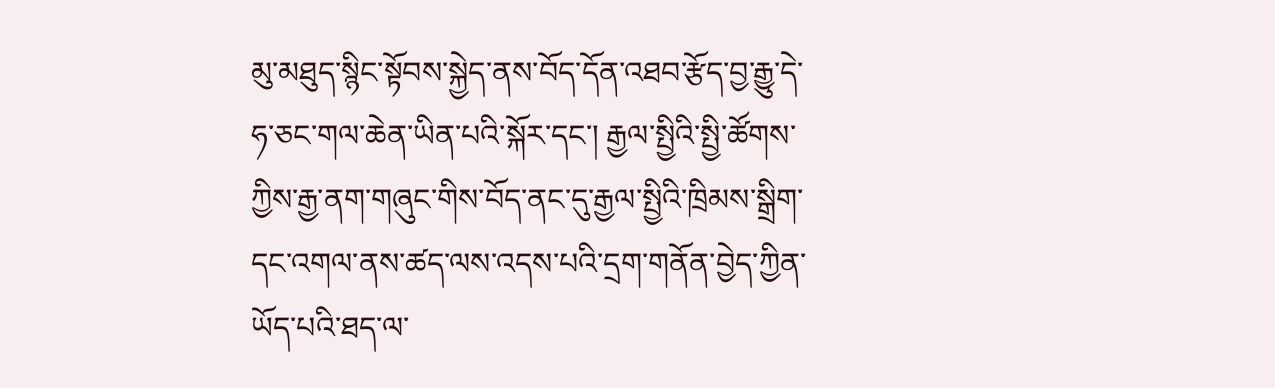མུ་མཐུད་སྙིང་སྟོབས་སྐྱེད་ནས་བོད་དོན་འཐབ་རྩོད་བྱ་རྒྱུ་དེ་ཧ་ཅང་གལ་ཆེན་ཡིན་པའི་སྐོར་དང་། རྒྱལ་སྤྱིའི་སྤྱི་ཚོགས་ཀྱིས་རྒྱ་ནག་གཞུང་གིས་བོད་ནང་དུ་རྒྱལ་སྤྱིའི་ཁྲིམས་སྒྲིག་དང་འགལ་ནས་ཚད་ལས་འདས་པའི་དྲག་གནོན་བྱེད་ཀྱིན་ཡོད་པའི་ཐད་ལ་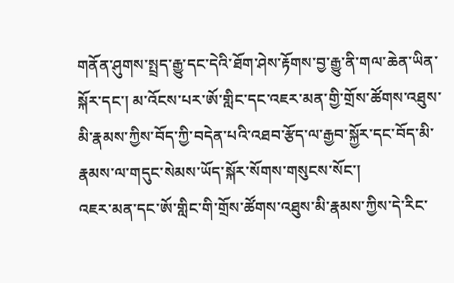གནོན་ཤུགས་སྤྲད་རྒྱུ་དང་དེའི་ཐོག་ཤེས་རྟོགས་བྱ་རྒྱུ་ནི་གལ་ཆེན་ཡིན་སྐོར་དང་། མ་འོངས་པར་ཨོ་གླིང་དང་འཇར་མན་གྱི་གྲོས་ཚོགས་འཐུས་མི་རྣམས་ཀྱིས་བོད་ཀྱི་བདེན་པའི་འཐབ་རྩོད་ལ་རྒྱབ་སྐྱོར་དང་བོད་མི་རྣམས་ལ་གདུང་སེམས་ཡོད་སྐོར་སོགས་གསུངས་སོང་།
འཇར་མན་དང་ཨོ་གླིང་གི་གྲོས་ཚོགས་འཐུས་མི་རྣམས་ཀྱིས་དེ་རིང་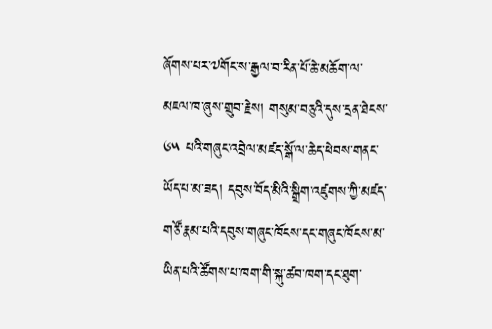ཞོགས་པར་༧གོང་ས་རྒྱལ་བ་རིན་པོ་ཆེ་མཆོག་ལ་མཇལ་ཁ་ཞུས་གྲུབ་རྗེས། གསུམ་བཅུའི་དུས་དྲན་ཐེངས་༦༥ པའི་གཞུང་འབྲེལ་མཛད་སྒོ་ལ་ཆེད་ཕེབས་གནང་ཡོད་པ་མ་ཟད། དབུས་བོད་མིའི་སྒྲིག་འཛུགས་ཀྱི་མཛད་གཙོ་རྣམ་པའི་དབུས་གཞུང་ཁོངས་དང་གཞུང་ཁོངས་མ་ཡིན་པའི་ཚོགས་པ་ཁག་གི་སྐུ་ཚབ་ཁག་དང་ཐུག་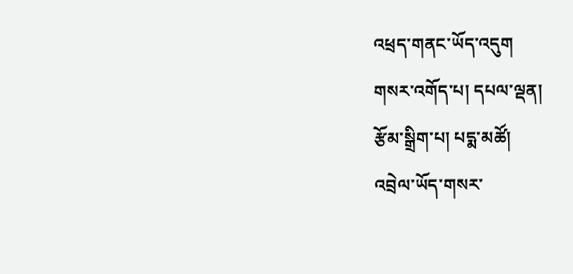འཕྲད་གནང་ཡོད་འདུག
གསར་འགོད་པ། དཔལ་ལྡན།
རྩོམ་སྒྲིག་པ། པདྨ་མཚོ།
འབྲེལ་ཡོད་གསར་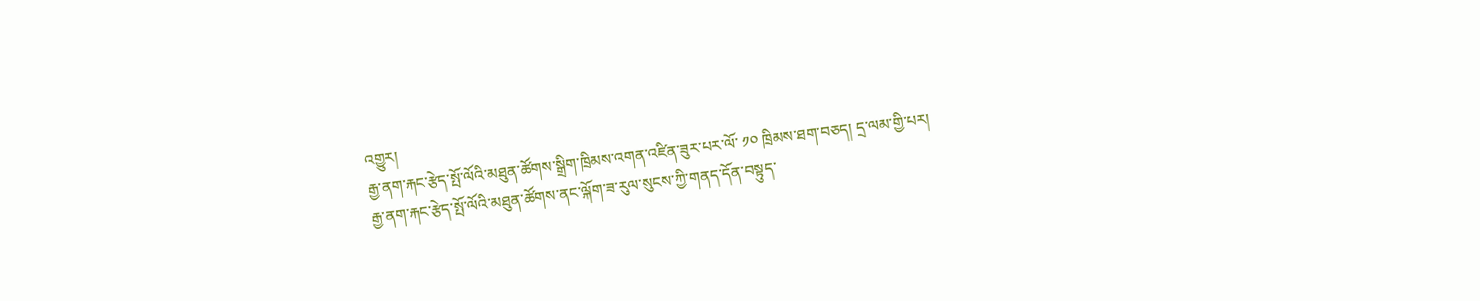འགྱུར།
རྒྱ་ནག་རྐང་རྩེད་སྤོ་ལོའི་མཐུན་ཚོགས་སྒྲིག་ཁྲིམས་འགན་འཛིན་ཟུར་པར་ལོ་ ༡༠ ཁྲིམས་ཐག་བཅད། དྲ་ལམ་གྱི་པར།
རྒྱ་ནག་རྐང་རྩེད་སྤོ་ལོའི་མཐུན་ཚོགས་ནང་ལྐོག་ཟ་རུལ་སུངས་ཀྱི་གནད་དོན་བསྟུད་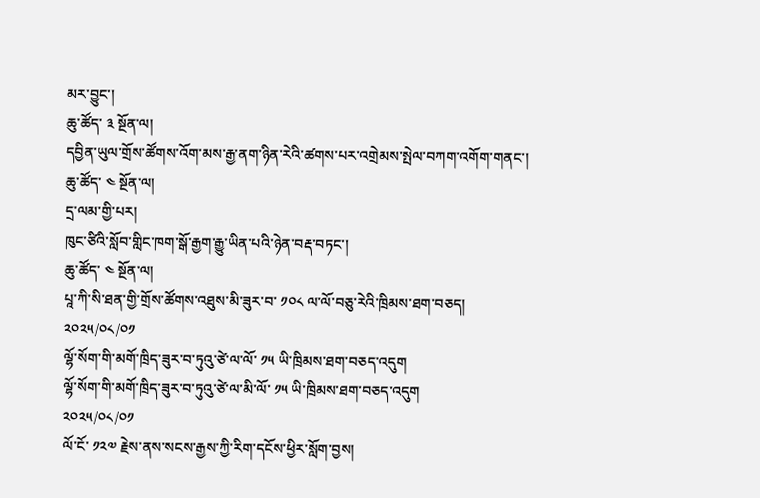མར་བྱུང་།
ཆུ་ཚོད་ ༣ སྔོན་ལ།
དབྱིན་ཡུལ་གྲོས་ཚོགས་འོག་མས་རྒྱ་ནག་ཉིན་རེའི་ཚགས་པར་འགྲེམས་སྤེལ་བཀག་འགོག་གནང་།
ཆུ་ཚོད་ ༤ སྔོན་ལ།
དྲ་ལམ་གྱི་པར།
ཁུང་ཙིའི་སློབ་གླིང་ཁག་སྒོ་རྒྱག་རྒྱུ་ཡིན་པའི་ཉེན་བརྡ་བཏང་།
ཆུ་ཚོད་ ༤ སྔོན་ལ།
པཱ་ཀི་སི་ཐན་གྱི་གྲོས་ཚོགས་འཐུས་མི་ཟུར་བ་ ༡༠༨ ལ་ལོ་བཅུ་རེའི་ཁྲིམས་ཐག་བཅད།
༢༠༢༥/༠༨/༠༡
ལྷོ་སོག་གི་མགོ་ཁྲིད་ཟུར་བ་ཏུའུ་ཙེ་ལ་ལོ་ ༡༥ ཡི་ཁྲིམས་ཐག་བཅད་འདུག
ལྷོ་སོག་གི་མགོ་ཁྲིད་ཟུར་བ་ཏུའུ་ཙེ་ལ་མི་ལོ་ ༡༥ ཡི་ཁྲིམས་ཐག་བཅད་འདུག
༢༠༢༥/༠༨/༠༡
ལོ་ངོ་ ༡༢༧ རྗེས་ནས་སངས་རྒྱས་ཀྱི་རིག་དངོས་ཕྱིར་སློག་བྱས།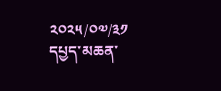༢༠༢༥/༠༧/༣༡
དཔྱད་མཆན་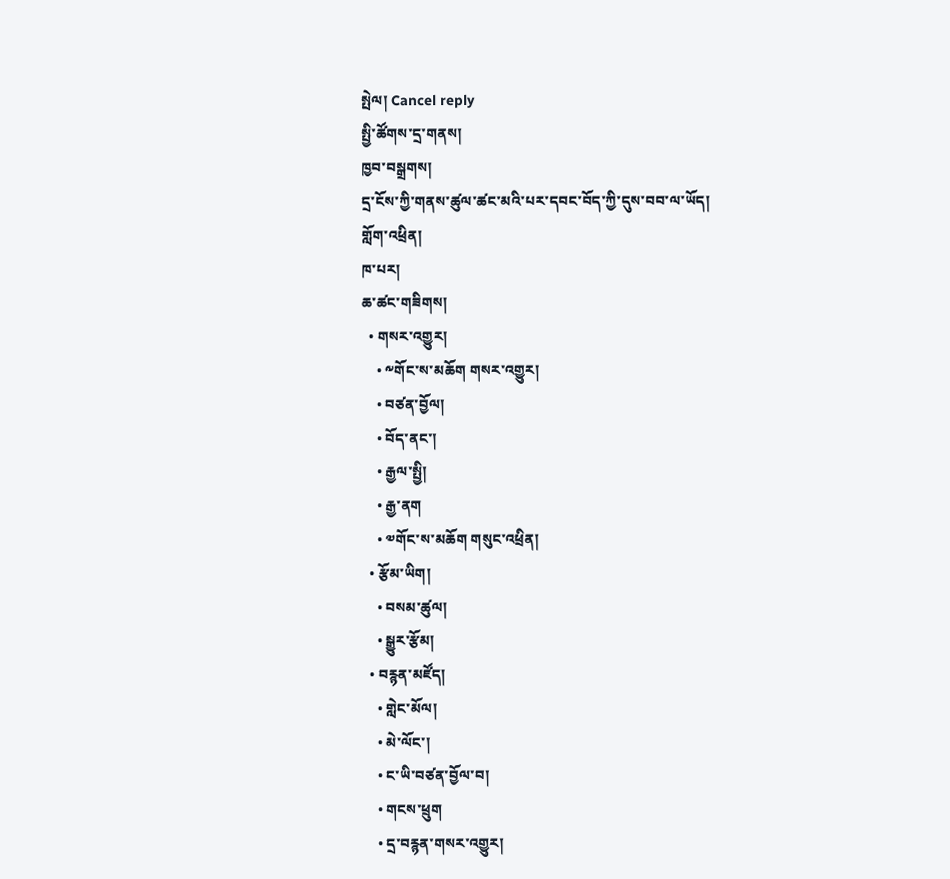སྤེལ། Cancel reply
སྤྱི་ཚོགས་དྲ་གནས།
ཁྱབ་བསྒྲགས།
དྲ་ངོས་ཀྱི་གནས་ཚུལ་ཚང་མའི་པར་དབང་བོད་ཀྱི་དུས་བབ་ལ་ཡོད།
གློག་འཕྲིན།
ཁ་པར།
ཆ་ཚང་གཟིགས།
  • གསར་འགྱུར།
    • ༸གོང་ས་མཆོག གསར་འགྱུར།
    • བཙན་བྱོལ།
    • བོད་ནང་།
    • རྒྱལ་སྤྱི།
    • རྒྱ་ནག
    • ༧གོང་ས་མཆོག གསུང་འཕྲིན།
  • རྩོམ་ཡིག།
    • བསམ་ཚུལ།
    • སྒྱུར་རྩོམ།
  • བརྙན་མཛོད།
    • གླེང་མོལ།
    • མེ་ལོང་།
    • ང་ཡི་བཙན་བྱོལ་བ།
    • གངས་ཕྲུག
    • དྲ་བརྙན་གསར་འགྱུར།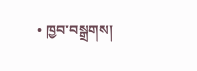• ཁྱབ་བསྒྲགས།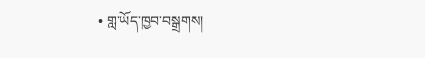• གླ་ཡོད་ཁྱབ་བསྒྲགས།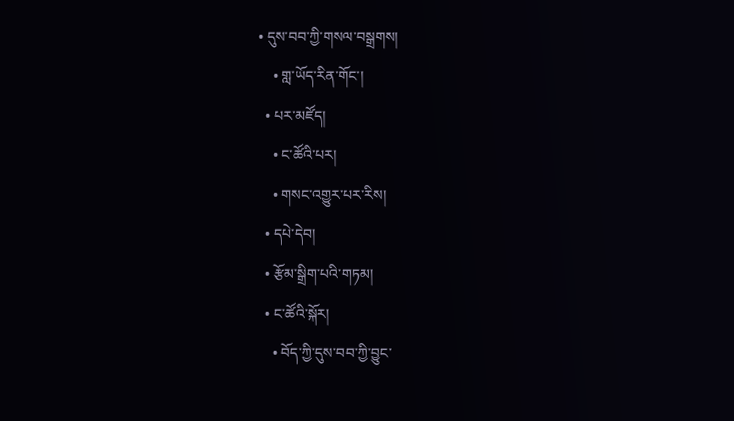• དུས་བབ་ཀྱི་གསལ་བསྒྲགས།
    • གླ་ཡོད་རིན་གོང་།
  • པར་མཛོད།
    • ང་ཚོའི་པར།
    • གསང་འགྱུར་པར་རིས།
  • དཔེ་དེབ།
  • རྩོམ་སྒྲིག་པའི་གཏམ།
  • ང་ཚོའི་སྐོར།
    • བོད་ཀྱི་དུས་བབ་ཀྱི་བྱུང་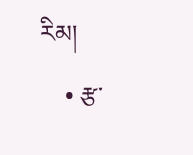རིམ།
    • རྩ་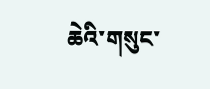ཆེའི་གསུང་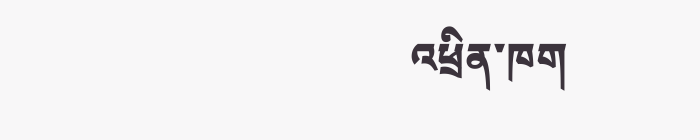འཕྲིན་ཁག